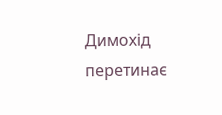Димохід перетинає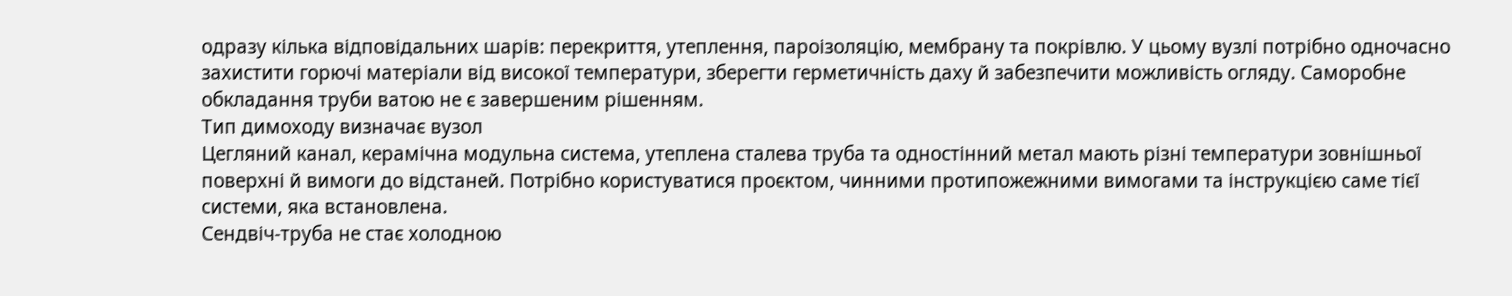одразу кілька відповідальних шарів: перекриття, утеплення, пароізоляцію, мембрану та покрівлю. У цьому вузлі потрібно одночасно захистити горючі матеріали від високої температури, зберегти герметичність даху й забезпечити можливість огляду. Саморобне обкладання труби ватою не є завершеним рішенням.
Тип димоходу визначає вузол
Цегляний канал, керамічна модульна система, утеплена сталева труба та одностінний метал мають різні температури зовнішньої поверхні й вимоги до відстаней. Потрібно користуватися проєктом, чинними протипожежними вимогами та інструкцією саме тієї системи, яка встановлена.
Сендвіч-труба не стає холодною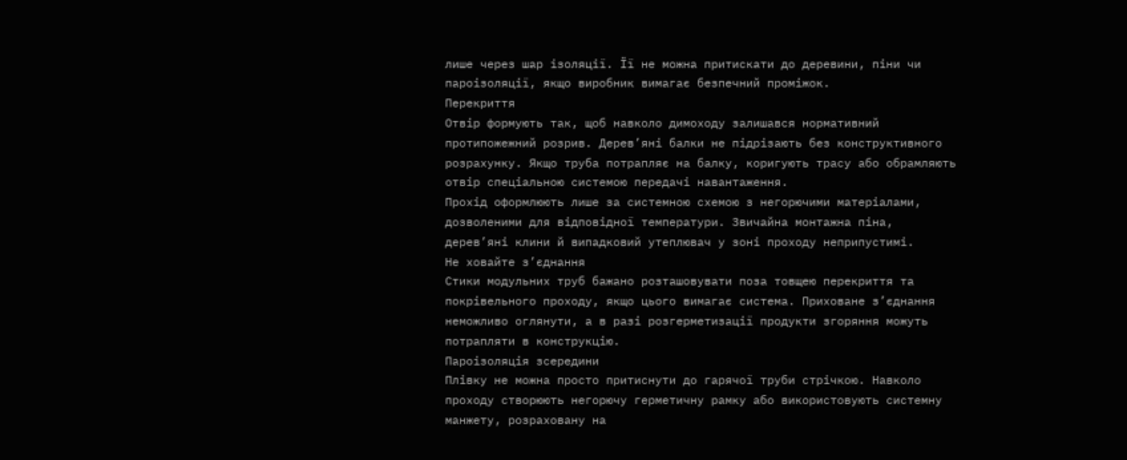лише через шар ізоляції. Її не можна притискати до деревини, піни чи пароізоляції, якщо виробник вимагає безпечний проміжок.
Перекриття
Отвір формують так, щоб навколо димоходу залишався нормативний протипожежний розрив. Дерев’яні балки не підрізають без конструктивного розрахунку. Якщо труба потрапляє на балку, коригують трасу або обрамляють отвір спеціальною системою передачі навантаження.
Прохід оформлюють лише за системною схемою з негорючими матеріалами, дозволеними для відповідної температури. Звичайна монтажна піна, дерев’яні клини й випадковий утеплювач у зоні проходу неприпустимі.
Не ховайте з’єднання
Стики модульних труб бажано розташовувати поза товщею перекриття та покрівельного проходу, якщо цього вимагає система. Приховане з’єднання неможливо оглянути, а в разі розгерметизації продукти згоряння можуть потрапляти в конструкцію.
Пароізоляція зсередини
Плівку не можна просто притиснути до гарячої труби стрічкою. Навколо проходу створюють негорючу герметичну рамку або використовують системну манжету, розраховану на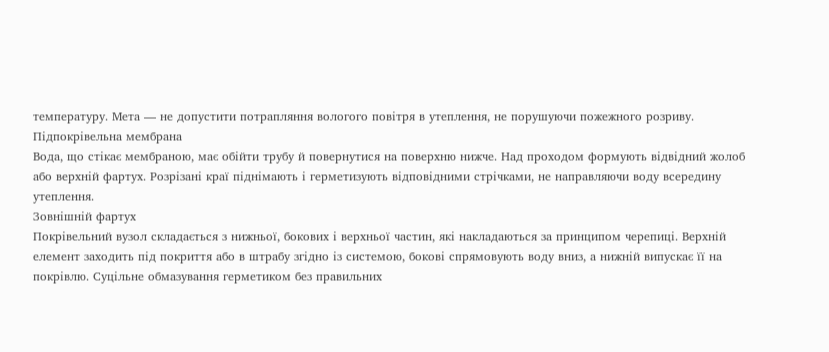температуру. Мета — не допустити потрапляння вологого повітря в утеплення, не порушуючи пожежного розриву.
Підпокрівельна мембрана
Вода, що стікає мембраною, має обійти трубу й повернутися на поверхню нижче. Над проходом формують відвідний жолоб або верхній фартух. Розрізані краї піднімають і герметизують відповідними стрічками, не направляючи воду всередину утеплення.
Зовнішній фартух
Покрівельний вузол складається з нижньої, бокових і верхньої частин, які накладаються за принципом черепиці. Верхній елемент заходить під покриття або в штрабу згідно із системою, бокові спрямовують воду вниз, а нижній випускає її на покрівлю. Суцільне обмазування герметиком без правильних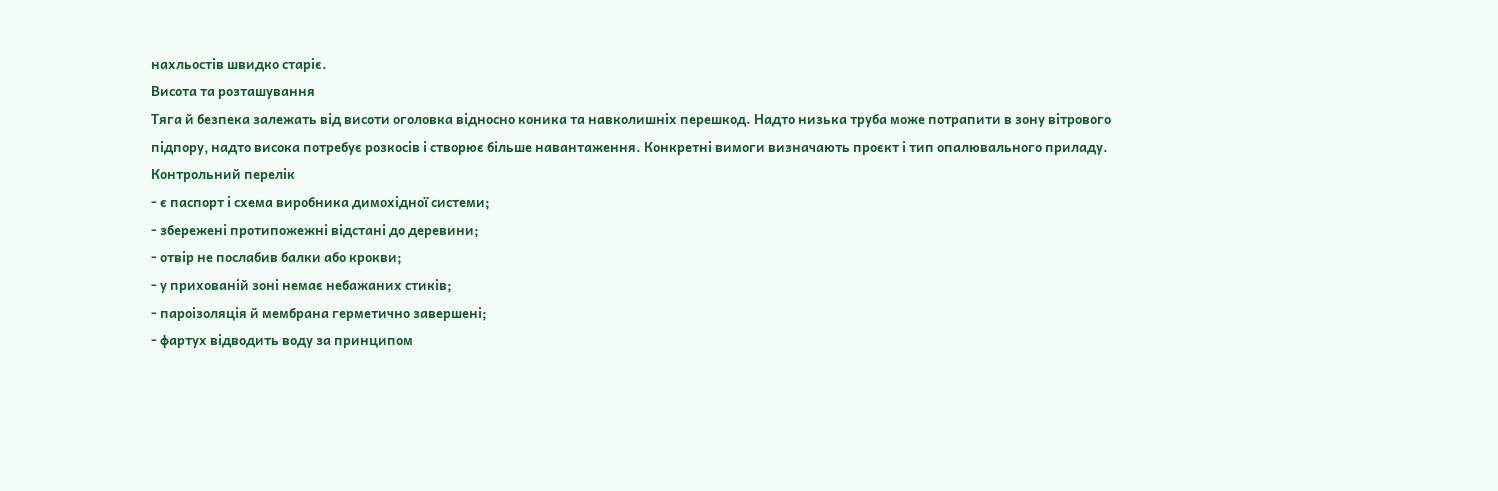нахльостів швидко старіє.
Висота та розташування
Тяга й безпека залежать від висоти оголовка відносно коника та навколишніх перешкод. Надто низька труба може потрапити в зону вітрового підпору, надто висока потребує розкосів і створює більше навантаження. Конкретні вимоги визначають проєкт і тип опалювального приладу.
Контрольний перелік
- є паспорт і схема виробника димохідної системи;
- збережені протипожежні відстані до деревини;
- отвір не послабив балки або крокви;
- у прихованій зоні немає небажаних стиків;
- пароізоляція й мембрана герметично завершені;
- фартух відводить воду за принципом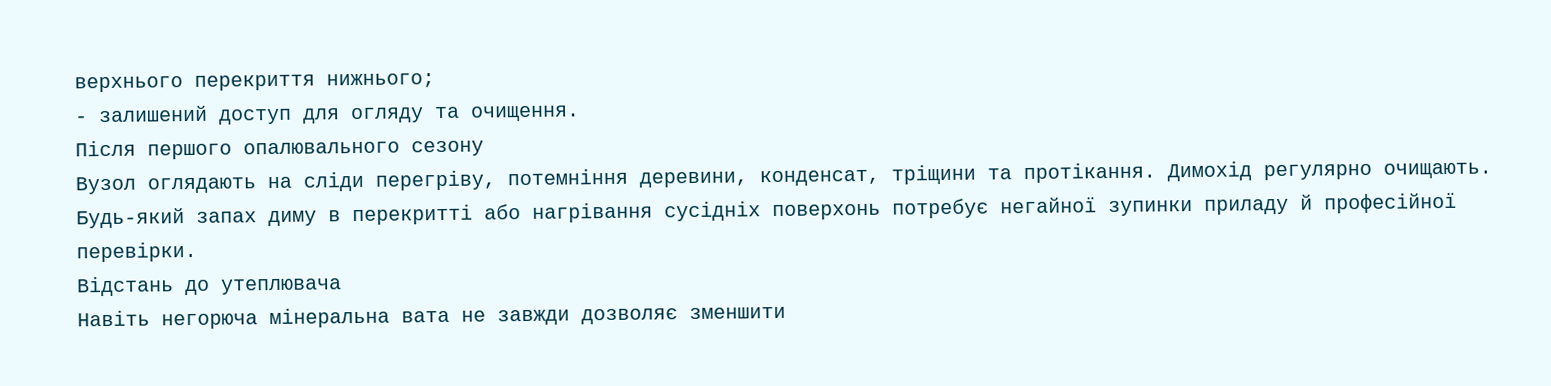верхнього перекриття нижнього;
- залишений доступ для огляду та очищення.
Після першого опалювального сезону
Вузол оглядають на сліди перегріву, потемніння деревини, конденсат, тріщини та протікання. Димохід регулярно очищають. Будь-який запах диму в перекритті або нагрівання сусідніх поверхонь потребує негайної зупинки приладу й професійної перевірки.
Відстань до утеплювача
Навіть негорюча мінеральна вата не завжди дозволяє зменшити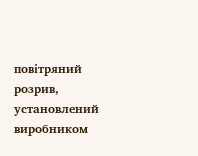повітряний розрив, установлений виробником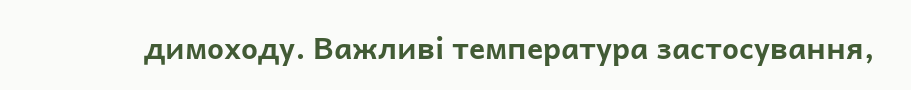димоходу. Важливі температура застосування,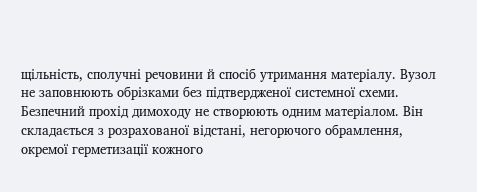щільність, сполучні речовини й спосіб утримання матеріалу. Вузол не заповнюють обрізками без підтвердженої системної схеми.
Безпечний прохід димоходу не створюють одним матеріалом. Він складається з розрахованої відстані, негорючого обрамлення, окремої герметизації кожного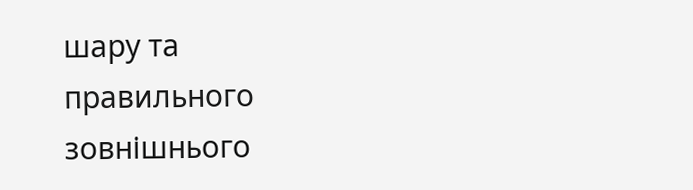шару та правильного зовнішнього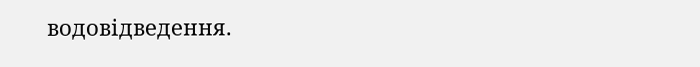водовідведення.